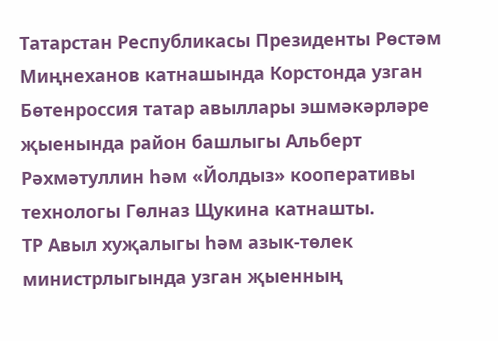Татарстан Республикасы Президенты Рөстәм Миңнеханов катнашында Корстонда узган Бөтенроссия татар авыллары эшмәкәрләре җыенында район башлыгы Альберт Рәхмәтуллин һәм «Йолдыз» кооперативы технологы Гөлназ Щукина катнашты.
ТР Авыл хуҗалыгы һәм азык-төлек министрлыгында узган җыенның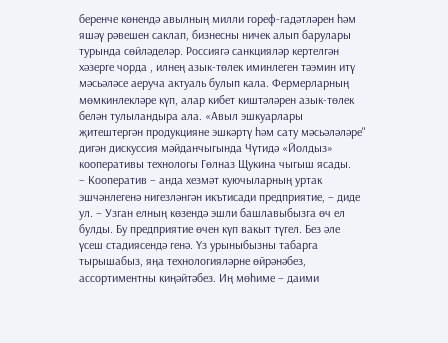беренче көнендә авылның милли гореф-гадәтләрен һәм яшәү рәвешен саклап, бизнесны ничек алып барулары турында сөйләделәр. Россиягә санкцияләр кертелгән хәзерге чорда , илнең азык-төлек иминлеген тәэмин итү мәсьәләсе аеруча актуаль булып кала. Фермерларның мөмкинлекләре күп, алар кибет киштәләрен азык-төлек белән тулыландыра ала. «Авыл эшкуарлары җитештергән продукцияне эшкәртү һәм сату мәсьәләләре" дигән дискуссия мәйданчыгында Чүтидә «Йолдыз» кооперативы технологы Гөлназ Щукина чыгыш ясады.
– Кооператив – анда хезмәт куючыларның уртак эшчәнлегенә нигезләнгән икътисади предприятие, – диде ул. – Узган елның көзендә эшли башлавыбызга өч ел булды. Бу предприятие өчен күп вакыт түгел. Без әле үсеш стадиясендә генә. Үз урыныбызны табарга тырышабыз, яңа технологияләрне өйрәнәбез, ассортиментны киңәйтәбез. Иң мөһиме – даими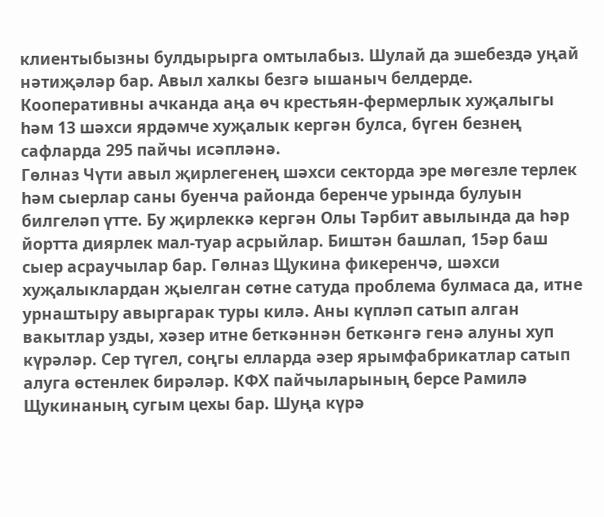клиентыбызны булдырырга омтылабыз. Шулай да эшебездә уңай нәтиҗәләр бар. Авыл халкы безгә ышаныч белдерде. Кооперативны ачканда аңа өч крестьян-фермерлык хуҗалыгы һәм 13 шәхси ярдәмче хуҗалык кергән булса, бүген безнең сафларда 295 пайчы исәпләнә.
Гөлназ Чүти авыл җирлегенең шәхси секторда эре мөгезле терлек һәм сыерлар саны буенча районда беренче урында булуын билгеләп үтте. Бу җирлеккә кергән Олы Тәрбит авылында да һәр йортта диярлек мал-туар асрыйлар. Биштән башлап, 15әр баш сыер асраучылар бар. Гөлназ Щукина фикеренчә, шәхси хуҗалыклардан җыелган сөтне сатуда проблема булмаса да, итне урнаштыру авыргарак туры килә. Аны күпләп сатып алган вакытлар узды, хәзер итне беткәннән беткәнгә генә алуны хуп күрәләр. Сер түгел, соңгы елларда әзер ярымфабрикатлар сатып алуга өстенлек бирәләр. КФХ пайчыларының берсе Рамилә Щукинаның сугым цехы бар. Шуңа күрә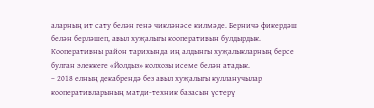аларның ит сату белән генә чикләнәсе килмәде. Берничә фикердәш белән берләшеп, авыл хуҗалыгы кооперативын булдырдык. Кооперативны район тарихында иң алдынгы хуҗалыкларның берсе булган элеккеге «Йолдыз» колхозы исеме белән атадык.
– 2018 елның декабрендә без авыл хуҗалыгы кулланучылар кооперативларының матди-техник базасын үстерү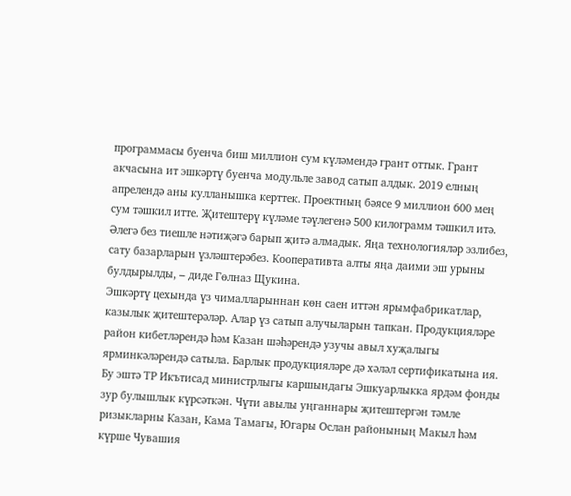программасы буенча биш миллион сум күләмендә грант оттык. Грант акчасына ит эшкәртү буенча модульле завод сатып алдык. 2019 елның апрелендә аны кулланышка керттек. Проектның бәясе 9 миллион 600 мең сум тәшкил итте. Җитештерү күләме тәүлегенә 500 килограмм тәшкил итә. Әлегә без тиешле нәтиҗәгә барып җитә алмадык. Яңа технологияләр эзлибез, сату базарларын үзләштерәбез. Кооперативта алты яңа даими эш урыны булдырылды, – диде Гөлназ Щукина.
Эшкәртү цехында үз чималларыннан көн саен иттән ярымфабрикатлар, казылык җитештерәләр. Алар үз сатып алучыларын тапкан. Продукцияләре район кибетләрендә һәм Казан шәһәрендә узучы авыл хуҗалыгы ярминкәләрендә сатыла. Барлык продукцияләре дә хәләл сертификатына ия. Бу эштә ТР Икътисад министрлыгы каршындагы Эшкуарлыкка ярдәм фонды зур булышлык күрсәткән. Чүти авылы уңганнары җитештергән тәмле ризыкларны Казан, Кама Тамагы, Югары Ослан районының Макыл һәм күрше Чувашия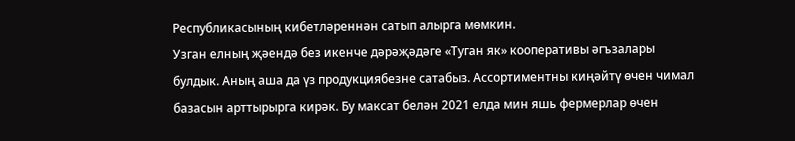Республикасының кибетләреннән сатып алырга мөмкин.
Узган елның җәендә без икенче дәрәҗәдәге «Туган як» кооперативы әгъзалары булдык. Аның аша да үз продукциябезне сатабыз. Ассортиментны киңәйтү өчен чимал базасын арттырырга кирәк. Бу максат белән 2021 елда мин яшь фермерлар өчен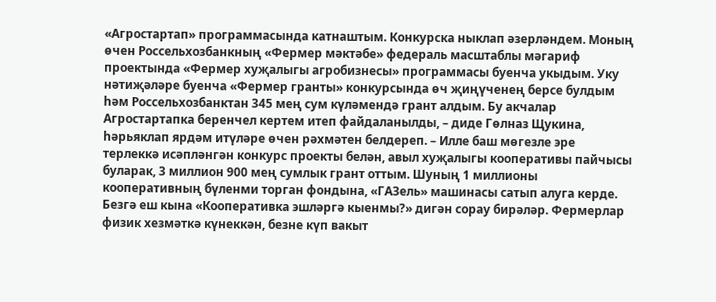«Агростартап» программасында катнаштым. Конкурска ныклап әзерләндем. Моның өчен Россельхозбанкның «Фермер мәктәбе» федераль масштаблы мәгариф проектында «Фермер хуҗалыгы агробизнесы» программасы буенча укыдым. Уку нәтиҗәләре буенча «Фермер гранты» конкурсында өч җиңүченең берсе булдым һәм Россельхозбанктан 345 мең сум күләмендә грант алдым. Бу акчалар Агростартапка беренчел кертем итеп файдаланылды, – диде Гөлназ Щукина, һәрьяклап ярдәм итүләре өчен рәхмәтен белдереп. – Илле баш мөгезле эре терлеккә исәпләнгән конкурс проекты белән, авыл хуҗалыгы кооперативы пайчысы буларак, 3 миллион 900 мең сумлык грант оттым. Шуның 1 миллионы кооперативның бүленми торган фондына, «ГАЗель» машинасы сатып алуга керде. Безгә еш кына «Кооперативка эшләргә кыенмы?» дигән сорау бирәләр. Фермерлар физик хезмәткә күнеккән, безне күп вакыт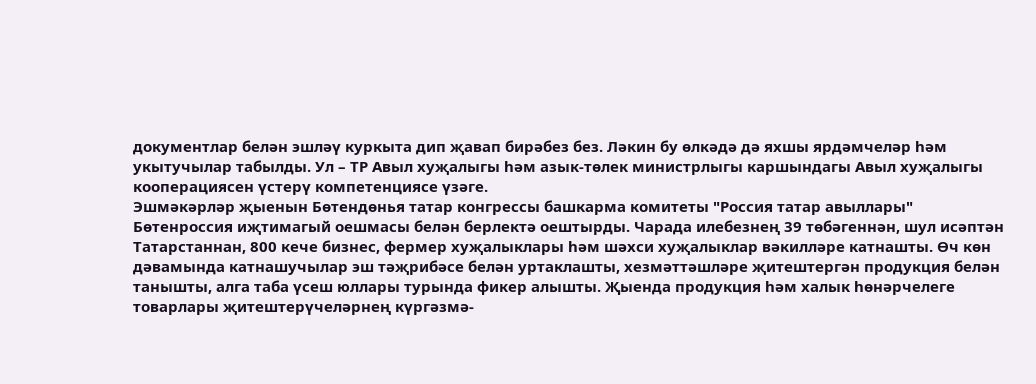документлар белән эшләү куркыта дип җавап бирәбез без. Ләкин бу өлкәдә дә яхшы ярдәмчеләр һәм укытучылар табылды. Ул – ТР Авыл хуҗалыгы һәм азык-төлек министрлыгы каршындагы Авыл хуҗалыгы кооперациясен үстерү компетенциясе үзәге.
Эшмәкәрләр җыенын Бөтендөнья татар конгрессы башкарма комитеты "Россия татар авыллары" Бөтенроссия иҗтимагый оешмасы белән берлектә оештырды. Чарада илебезнең 39 төбәгеннән, шул исәптән Татарстаннан, 800 кече бизнес, фермер хуҗалыклары һәм шәхси хуҗалыклар вәкилләре катнашты. Өч көн дәвамында катнашучылар эш тәҗрибәсе белән уртаклашты, хезмәттәшләре җитештергән продукция белән танышты, алга таба үсеш юллары турында фикер алышты. Җыенда продукция һәм халык һөнәрчелеге товарлары җитештерүчеләрнең күргәзмә-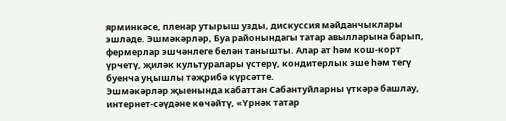ярминкәсе, пленар утырыш узды, дискуссия мәйданчыклары эшләде. Эшмәкәрләр, Буа районындагы татар авылларына барып, фермерлар эшчәнлеге белән танышты. Алар ат һәм кош-корт үрчетү, җиләк культуралары үстерү, кондитерлык эше һәм тегү буенча уңышлы тәҗрибә күрсәтте.
Эшмәкәрләр җыенында кабаттан Сабантуйларны үткәрә башлау, интернет-сәүдәне көчәйтү, «Үрнәк татар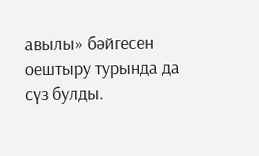авылы» бәйгесен оештыру турында да сүз булды.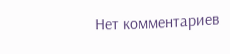Нет комментариев